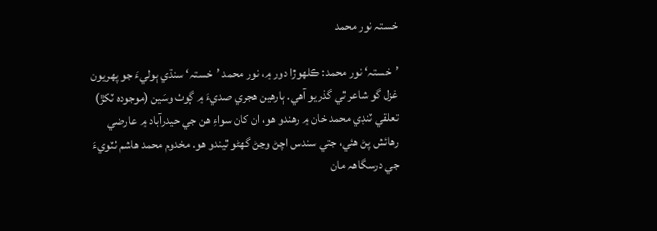خستہ نور محمد

’خستہ‘ نور محمد: ڪلهوڙا دور ۾، نور محمد ’خستہ‘ سنڌي ٻوليءَ جو پهريون غزل گو شاعر ٿي گذريو آهي. ٻارهين هجري صديءَ ۾ ڳوٺ وسَين (موجودہ ٽکڙ) تعلقي ٽنڊي محمد خان ۾ رهندو هو، ان کان سواءِ هن جي حيدرآباد ۾ عارضي رهائش پڻ هئي، جتي سندس اچڻ وڃڻ گهڻو ٿيندو هو. مخدوم محمد هاشم ٺٽويءَ جي درسگاھہ مان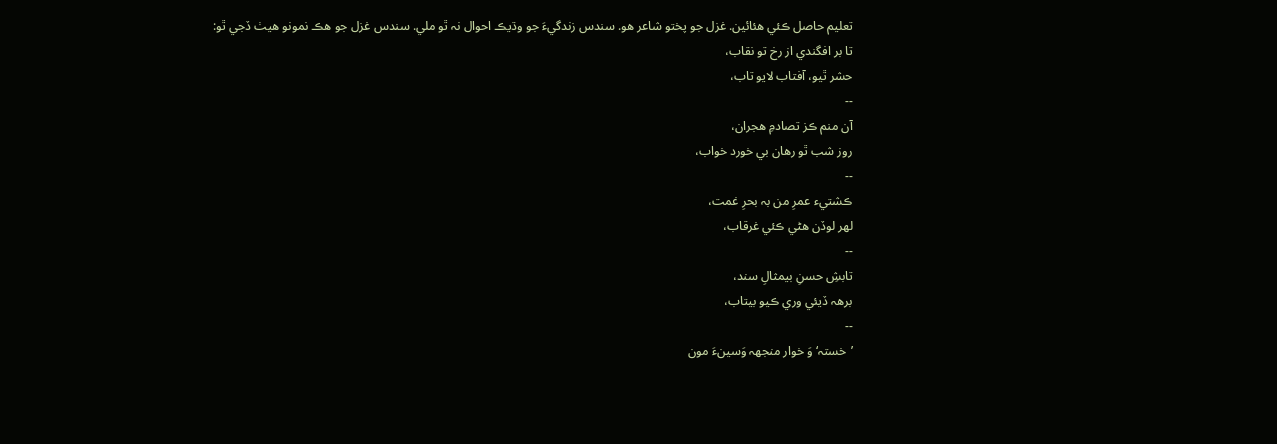تعليم حاصل ڪئي هئائين. غزل جو پختو شاعر هو. سندس زندگيءَ جو وڌيڪ احوال نہ ٿو ملي. سندس غزل جو هڪ نمونو هيٺ ڏجي ٿو:
تا بر افگندي از رخ تو نقاب،
حشر ٿيو، آفتاب لايو تاب،
--
آن منم ڪز تصادمِ هجران،
روز شب ٿو رهان بي خورد خواب،
--
ڪشتيء عمرِ من بہ بحرِ غمت،
لھر لوڏن هڻي ڪئي غرقاب،
--
تابشِ حسنِ بيمثالِ سند،
برھہ ڏيئي وري ڪيو بيتاب،
--
’خستہ‘ وَ خوار منجهہ وَسينءَ مون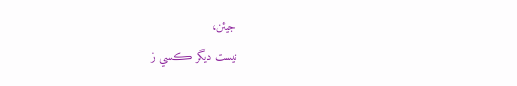جيئن،
نيست ديگر ڪسي ز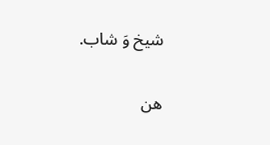شيخ وَ شاب.


هن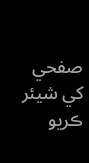صفحي کي شيئر ڪريو